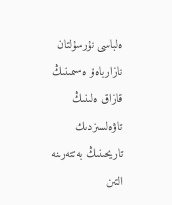ەلباسى نۇرسۇلتان نازارباەۆ ەسىمىنىڭ قازاق ەلىنىڭ تاۋەلسىزدىك تاريحىنىڭ بەتتەرىنە التىن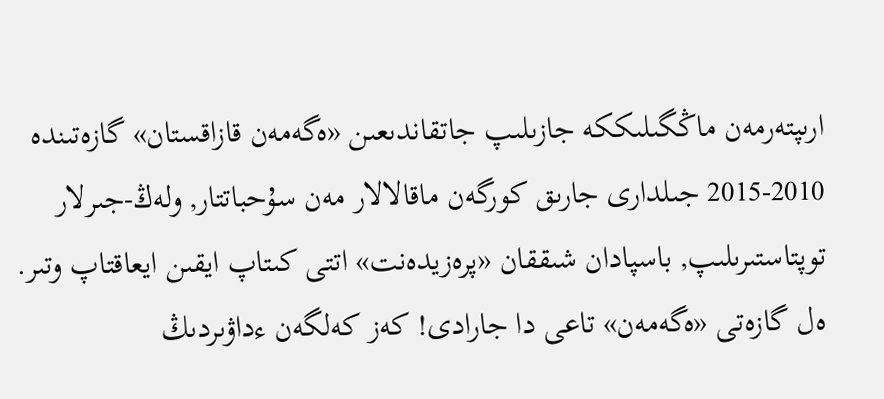ارىپتەرمەن ماڭگىلىككە جازىلىپ جاتقاندىعىن «ەگەمەن قازاقستان» گازەتىندە 2010-2015 جىلدارى جارىق كورگەن ماقالالار مەن سۇحباتتار, ولەڭ-جىرلار توپتاستىرىلىپ, باسپادان شىققان «پرەزيدەنت» اتتى كىتاپ ايقىن ايعاقتاپ وتىر.
ەل گازەتى «ەگەمەن» تاعى دا جارادى! كەز كەلگەن ءداۋىردىڭ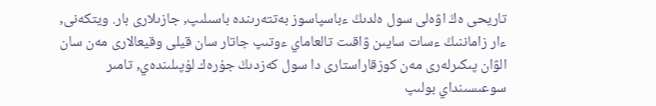تاريحى ەڭ اۋەلى سول ەلدىڭ ءباسپاسوز بەتتەرىندە باسىلىپ, جازىلارى بار. ويتكەنى, ءار زاماننىڭ ءسات سايىن ۋاقىت تالعاماي ءوتىپ جاتار سان قيلى وقيعالارى مەن سان الۋان پىكىرلەرى مەن كوزقاراستارى دا سول كەزدىڭ جۇرەك لۇپىلىندەي, تامىر سوعىسىنداي بولىپ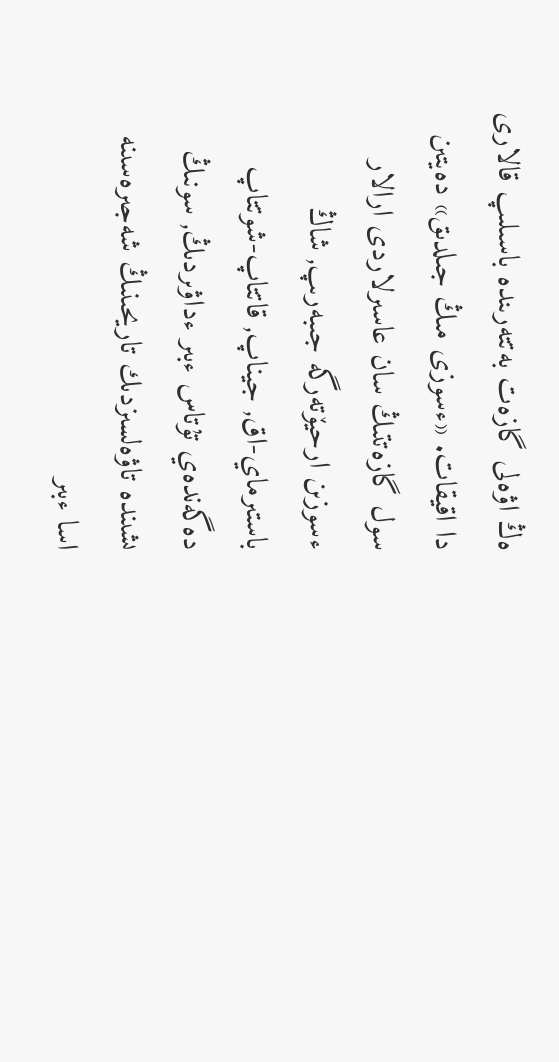ەڭ اۋەلى گازەت بەتتەرىندە باسىلىپ قالارى دا اقيقات. «ءسوزى مىڭ جىلدىق» دەيتىن سول گازەتتىڭ سان عاسىرلاردى ارالار ءسوزىن ارحيۆتەرگە جىبەرىپ, شاڭ باستىرماي-اق, جيناپ, قاتتاپ-شوتتاپ دەگەندەي تۇتاس ءبىر ءداۋىردىڭ, سونىڭ ىشىندە تاۋەلسىزدىك تاريحىنىڭ شەجىرەسىنە اسا ءبىر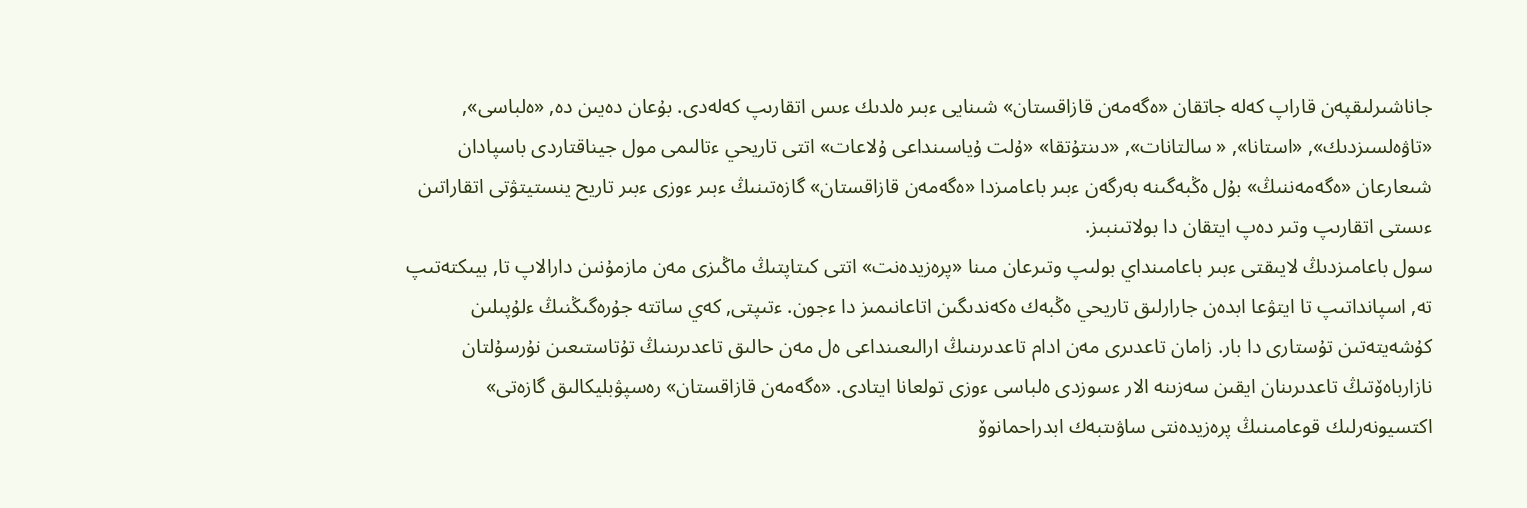جاناشىرلىقپەن قاراپ كەلە جاتقان «ەگەمەن قازاقستان» شىنايى ءبىر ەلدىك ءىس اتقارىپ كەلەدى. بۇعان دەيىن دە, «ەلباسى», «تاۋەلسىزدىك», «استانا», « سالتانات», «دىنتۇتقا» «ۇلت ۇياسىنداعى ۇلاعات» اتتى تاريحي ءتالىمى مول جيناقتاردى باسپادان شىعارعان «ەگەمەننىڭ» بۇل ەڭبەگىنە بەرگەن ءبىر باعامىزدا «ەگەمەن قازاقستان» گازەتىنىڭ ءبىر ءوزى ءبىر تاريح ينستيتۋتى اتقاراتىن ءىستى اتقارىپ وتىر دەپ ايتقان دا بولاتىنبىز.
سول باعامىزدىڭ لايىقتى ءبىر باعامىنداي بولىپ وتىرعان مىنا «پرەزيدەنت» اتتى كىتاپتىڭ ماڭىزى مەن مازمۇنىن دارالاپ تا, بيىكتەتىپ تە, اسپانداتىپ تا ايتۋعا ابدەن جارارلىق تاريحي ەڭبەك ەكەندىگىن اتاعانىمىز دا ءجون. ءتىپتى, كەي ساتتە جۇرەگىڭنىڭ ءلۇپىلىن كۇشەيتەتىن تۇستارى دا بار. زامان تاعدىرى مەن ادام تاعدىرىنىڭ ارالىعىنداعى ەل مەن حالىق تاعدىرىنىڭ تۇتاستىعىن نۇرسۇلتان نازارباەۆتىڭ تاعدىرىنان ايقىن سەزىنە الار ءسوزدى ەلباسى ءوزى تولعانا ايتادى. «ەگەمەن قازاقستان» رەسپۋبليكالىق گازەتى» اكتسيونەرلىك قوعامىنىڭ پرەزيدەنتى ساۋىتبەك ابدراحمانوۆ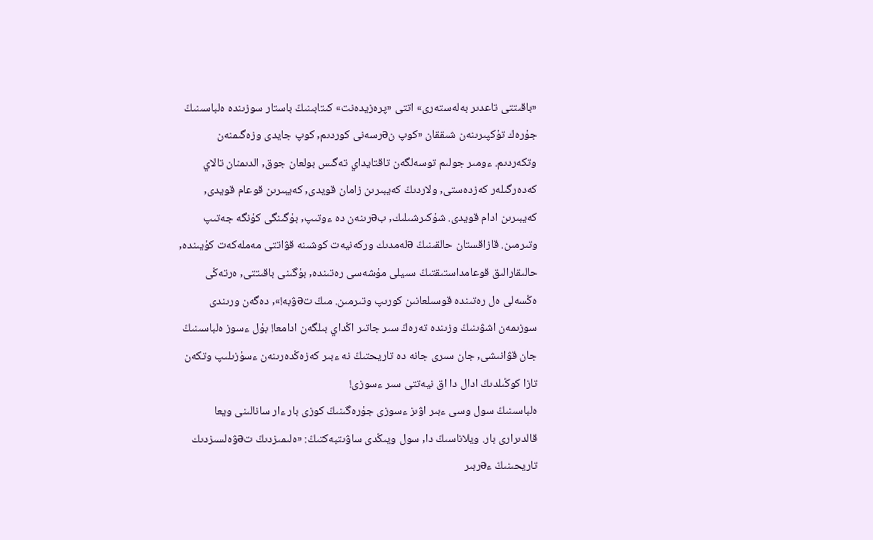«باقىتتى تاعدىر بەلەستەرى» اتتى «پرەزيدەنت» كىتابىنىڭ باستار سوزىندە ەلباسىنىڭ جۇرەك تۇكپىرىنەن شىققان «كوپ نəرسەنى كوردىم, كوپ جايدى وزەگىمنەن وتكەردىم. ءومىر جولىم توسەلگەن تاقتايداي تەگىس بولعان جوق, الدىمنان تالاي كەدەرگىلەر كەزدەستى, ولاردىڭ كەيبىرىن زامان قويدى, كەيبىرىن قوعام قويدى, كەيبىرىن ادام قويدى. شۇكىرشىلىك, بəرىنەن دە ءوتىپ, بۇگىنگى كۇنگە جەتىپ وتىرمىن. قازاقستان حالقىنىڭ əلەمدىك وركەنيەت كوشىنە قۋاتتى مەملەكەت كۇيىندە, حالىقارالىق قوعامداستىقتىڭ سىيلى مۇشەسى رەتىندە, بۇگىنى باقىتتى, ەرتەڭى ەڭسەلى ەل رەتىندە قوسىلعانىن كورىپ وتىرمىن. مىڭ تəۋبە!», دەگەن ورىندى سوزىمەن اشۋىنىڭ وزىندە تەرەڭ سىر جاتىر اڭداي بىلگەن ادامعا! بۇل ءسوز ەلباسىنىڭ جان قۋانىشى, جان سىرى جانە دە تاريحتىڭ نە ءبىر كەزەڭدەرىنەن ءسۇزىلىپ وتكەن تازا كوڭىلدىڭ ادال دا اق نيەتتى سىر ءسوزى!
ەلباسىنىڭ سول وسى ءبىر اۋىز ءسوزى جۇرەگىنىڭ كوزى بار ءار سانالىنى ويعا قالدىرارى بار. ويلاناسىڭ دا, سول ويىڭدى ساۋىتبەكتىڭ: «ەلىمىزدىڭ تəۋەلسىزدىك تاريحىنىڭ ءəربىر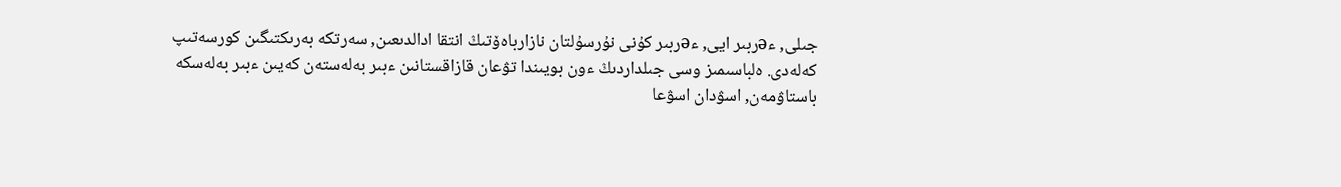جىلى, ءəربىر ايى, ءəربىر كۇنى نۇرسۇلتان نازارباەۆتىڭ انتقا ادالدىعىن, سەرتكە بەرىكتىگىن كورسەتىپ كەلەدى. ەلباسىمىز وسى جىلداردىڭ ءون بويىندا تۋعان قازاقستانىن ءبىر بەلەستەن كەيىن ءبىر بەلەسكە باستاۋمەن, اسۋدان اسۋعا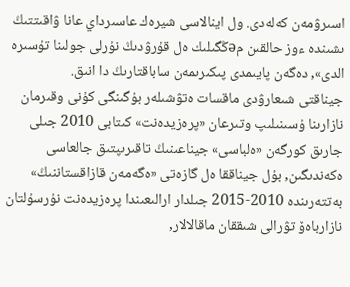اسىرۋمەن كەلەدى. ول اينالاسى شيرەك عاسىرداي عانا ۋاقىتتىڭ ىشىندە ءوز حالقىن مəڭگىلىك ەل قۇرۋدىڭ نۇرلى جولىنا تۇسىرە الدى», دەگەن پايىمدى پىكىرىمەن ساباقتارىڭ دا انىق.
جيناقتى شىعارۋدى ماقسات ەتۋشىلەر بۇگىنگى كۇنى وقىرمان نازارىنا ۇسىنىلىپ وتىرعان «پرەزيدەنت» كىتابى 2010 جىلى جارىق كورگەن «ەلباسى» جيناعىنىڭ تاقىرىپتىق جالعاسى ەكەندىگىن, بۇل جيناققا ەل گازەتى «ەگەمەن قازاقستاننىڭ» بەتتەرىندە 2010-2015 جىلدار ارالىعىندا پرەزيدەنت نۇرسۇلتان نازارباەۆ تۋرالى شىققان ماقالالار,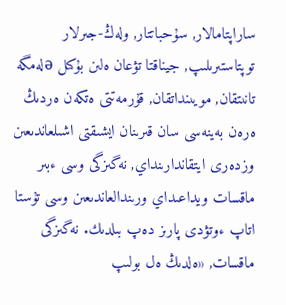ساراپتامالار, سۇحباتتار, ولەڭ-جىرلار توپتاستىرىلىپ, جيناقتا تۋعان ەلىن بۇكىل əلەمگە تانىتقان, مويىنداتقان, قۇرمەتتى ەتكەن ەردىڭ ەرەن بەينەسى سان قىرىنان ايشىقتى اشىلعاندىعىن وزدەرى ايتقاندارىنداي, نەگىزگى وسى ءبىر ماقسات ويداعىداي ورىندالعاندىعىن وسى تۇستا اتاپ ءوتۋدى پارىز دەپ بىلدىك. نەگىزگى ماقسات, «ەلدىڭ ەل بولىپ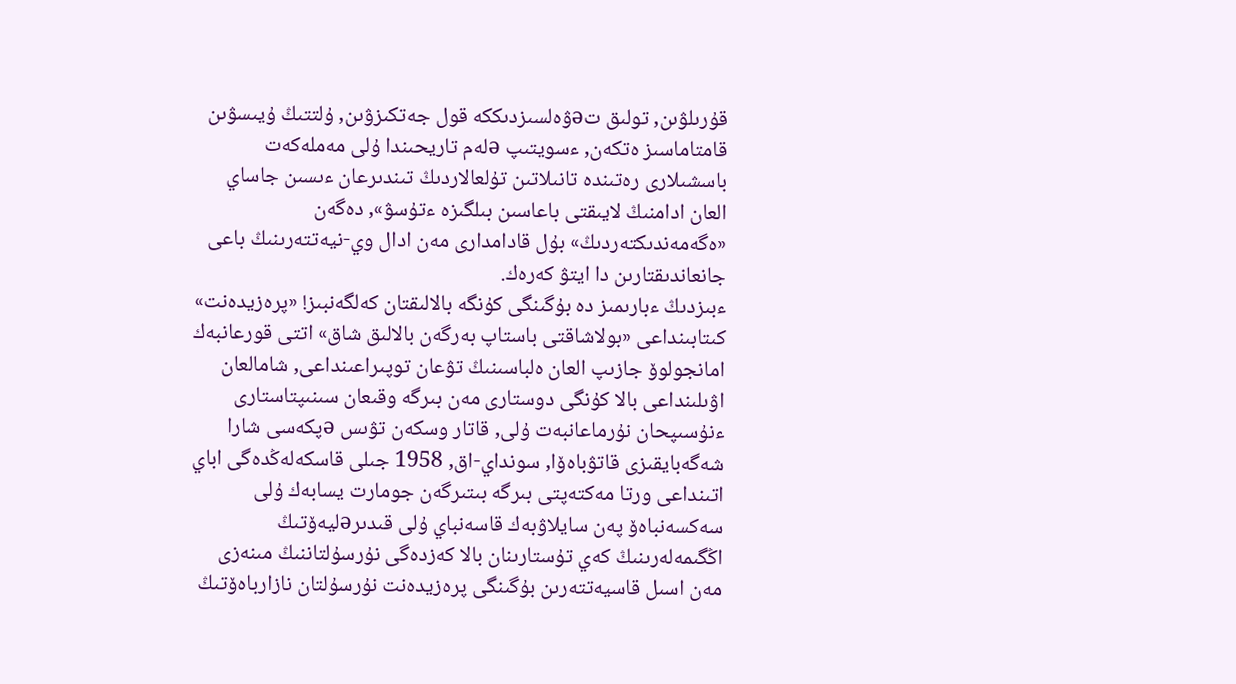قۇرىلۋىن, تولىق تəۋەلسىزدىككە قول جەتكىزۋىن, ۇلتتىڭ ۇيىسۋىن قامتاماسىز ەتكەن, ءسويتىپ əلەم تاريحىندا ۇلى مەملەكەت باسشىلارى رەتىندە تانىلاتىن تۇلعالاردىڭ تىندىرعان ءىسىن جاساي العان ادامنىڭ لايىقتى باعاسىن بىلگىزە ءتۇسۋ», دەگەن «ەگەمەندىكتەردىڭ» بۇل قادامدارى مەن ادال وي-نيەتتەرىنىڭ باعى جانعاندىقتارىن دا ايتۋ كەرەك.
ءبىزدىڭ ءبارىمىز دە بۇگىنگى كۇنگە بالالىقتان كەلگەنبىز! «پرەزيدەنت» كىتابىنداعى «بولاشاقتى باستاپ بەرگەن بالالىق شاق» اتتى قورعانبەك امانجولوۆ جازىپ العان ەلباسىنىڭ تۋعان توپىراعىنداعى, شامالعان اۋىلىنداعى بالا كۇنگى دوستارى مەن بىرگە وقىعان سىنىپتاستارى ءنۇسىپحان نۇرماعانبەت ۇلى, قاتار وسكەن تۋىس əپكەسى شارا شەگەبايقىزى قاتۋباەۆا, سونداي-اق, 1958 جىلى قاسكەلەڭدەگى اباي اتىنداعى ورتا مەكتەپتى بىرگە بىتىرگەن جومارت يسابەك ۇلى سەكسەنباەۆ پەن سايلاۋبەك قاسەنباي ۇلى قىدىرəليەۆتىڭ اڭگىمەلەرىنىڭ كەي تۇستارىنان بالا كەزدەگى نۇرسۇلتاننىڭ مىنەزى مەن اسىل قاسيەتتەرىن بۇگىنگى پرەزيدەنت نۇرسۇلتان نازارباەۆتىڭ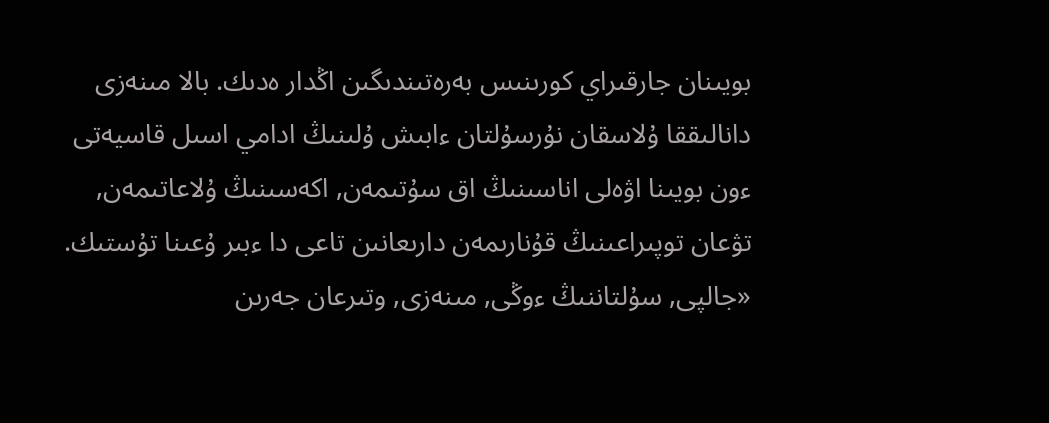بويىنان جارقىراي كورىنىس بەرەتىندىگىن اڭدار ەدىك. بالا مىنەزى دانالىققا ۇلاسقان نۇرسۇلتان ءابىش ۇلىنىڭ ادامي اسىل قاسيەتى ءون بويىنا اۋەلى اناسىنىڭ اق سۇتىمەن, اكەسىنىڭ ۇلاعاتىمەن, تۋعان توپىراعىنىڭ قۇنارىمەن دارىعانىن تاعى دا ءبىر ۇعىنا تۇستىك.
«جالپى, سۇلتاننىڭ ءوڭى, مىنەزى, وتىرعان جەرىن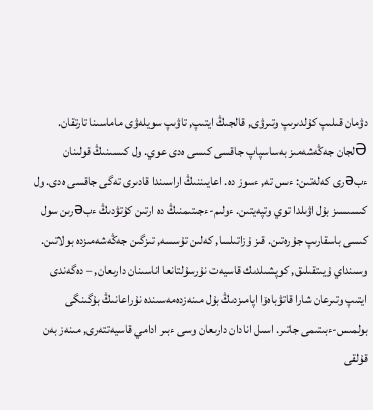دۋمان قىلىپ كۇلدىرىپ وتىرۋى, قالجىڭ ايتىپ, تاۋىپ سويلەۋى ماماسىنا تارتقان. Əلجان جەڭەشەمىز بەساسپاپ جاقسى كىسى ەدى عوي. ول كىسىنىڭ قولىنان ءبəرى كەلەتىن: ءىس تە, ءسوز دە. اعايىننىڭ اراسىندا قادىرى تەگى جاقسى ەدى. ول كىسىسىز بۇل اۋىلدا توي وتپەيتىن. ءولىم-ءجىتىمنىڭ دە ارتىن كۇتۋدىڭ ءبəرىن سول كىسى باسقارىپ جۇرەتىن. قىز ۇزاتىلسا, كەلىن تۇسسە, تىزگىن جەڭەشەمىزدە بولاتىن. وسىنداي ۇيىتقىلىق, كوپشىلدىك قاسيەت نۇرسۇلتانعا اناسىنان دارىعان, – دەگەندى ايتىپ وتىرعان شارا قاتۋباەۆا اپامىزدىڭ بۇل مىنەزدەمەسىندە نۇراعانىڭ بۇگىنگى بولمىس-ءبىتىمى جاتىر. اسىل انادان دارىعان وسى ءبىر ادامي قاسيەتتەرى, مىنەز بەن قۇلقى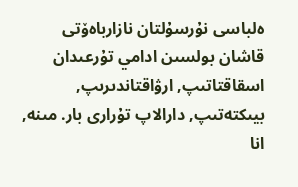ەلباسى نۇرسۇلتان نازارباەۆتى قاشان بولسىن ادامي تۇرعىدان اسقاقتاتىپ, ارۋاقتاندىرىپ, بيىكتەتىپ, دارالاپ تۇرارى بار. مىنە, انا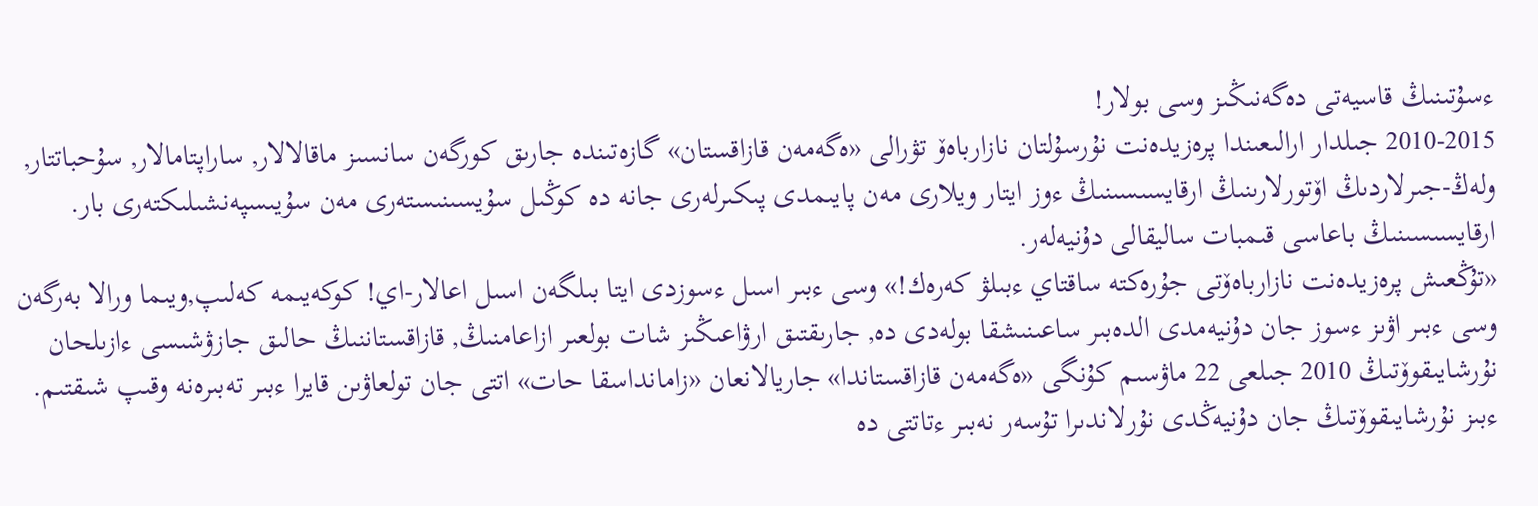ءسۇتىنىڭ قاسيەتى دەگەنىڭىز وسى بولار!
2010-2015 جىلدار ارالىعىندا پرەزيدەنت نۇرسۇلتان نازارباەۆ تۋرالى «ەگەمەن قازاقستان» گازەتىندە جارىق كورگەن سانسىز ماقالالار, ساراپتامالار, سۇحباتتار, ولەڭ-جىرلاردىڭ اۆتورلارىنىڭ ارقايسىسىنىڭ ءوز ايتار ويلارى مەن پايىمدى پىكىرلەرى جانە دە كوڭىل سۇيسىنىستەرى مەن سۇيىسپەنشىلىكتەرى بار. ارقايسىسىنىڭ باعاسى قىمبات ساليقالى دۇنيەلەر.
«تۇڭعىش پرەزيدەنت نازارباەۆتى جۇرەكتە ساقتاي ءبىلۋ كەرەك!» وسى ءبىر اسىل ءسوزدى ايتا بىلگەن اسىل اعالار-اي! كوكەيىمە كەلىپ,ويىما ورالا بەرگەن وسى ءبىر اۋىز ءسوز جان دۇنيەمدى الدەبىر ساعىنىشقا بولەدى دە, جارىقتىق ارۋاعىڭىز شات بولعىر ازاعامنىڭ, قازاقستاننىڭ حالىق جازۋشىسى ءازىلحان نۇرشايىقوۆتىڭ 2010 جىلعى 22 ماۋسىم كۇنگى «ەگەمەن قازاقستاندا» جاريالانعان «زامانداسقا حات» اتتى جان تولعاۋىن قايرا ءبىر تەبىرەنە وقىپ شىقتىم. ءبىز نۇرشايىقوۆتىڭ جان دۇنيەڭدى نۇرلاندىرا تۇسەر نەبىر ءتاتتى دە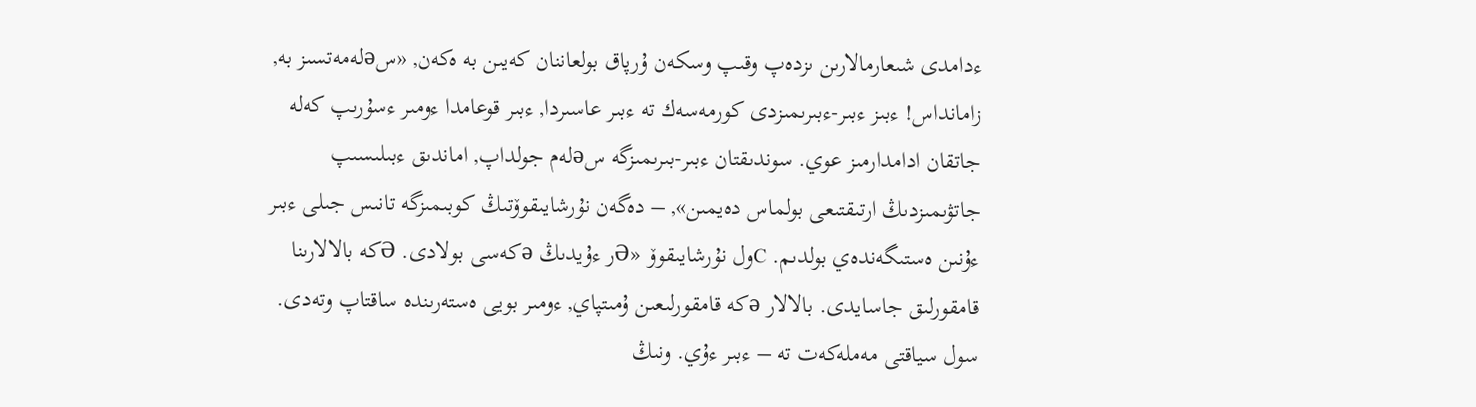ءدامدى شىعارمالارىن ىزدەپ وقىپ وسكەن ۇرپاق بولعاننان كەيىن بە ەكەن, «سəلەمەتسىز بە, زامانداس! ءبىز ءبىر-ءبىرىمىزدى كورمەسەك تە ءبىر عاسىردا, ءبىر قوعامدا ءومىر ءسۇرىپ كەلە جاتقان ادامدارمىز عوي. سوندىقتان ءبىر-بىرىمىزگە سəلەم جولداپ, اماندىق ءبىلىسىپ جاتۋىمىزدىڭ ارتىقتىعى بولماس دەيمىن», – دەگەن نۇرشايىقوۆتىڭ كوبىمىزگە تانىس جىلى ءبىر ءۇنىن ەستىگەندەي بولدىم. Cول نۇرشايىقوۆ «Əر ءۇيدىڭ əكەسى بولادى. Əكە بالالارىنا قامقورلىق جاسايدى. بالالار əكە قامقورلىعىن ۇمىتپاي, ءومىر بويى ەستەرىندە ساقتاپ وتەدى. سول سياقتى مەملەكەت تە – ءبىر ءۇي. ونىڭ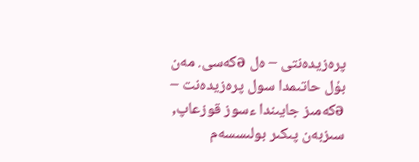پرەزيدەنتى – ەل əكەسى. مەن بۇل حاتىمدا سول پرەزيدەنت – əكەمىز جايىندا ءسوز قوزعاپ, سىزبەن پىكىر بولىسسەم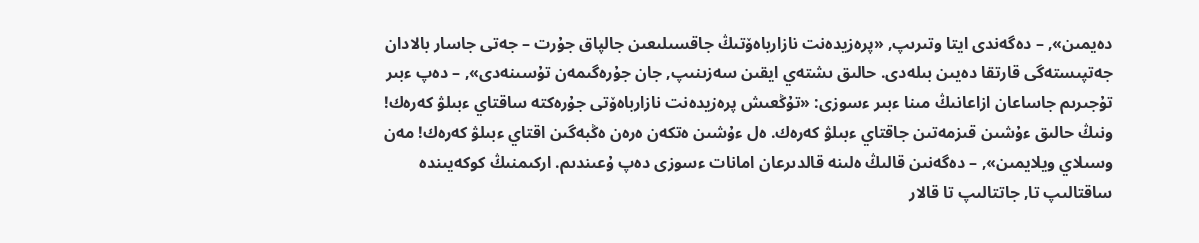دەيمىن», – دەگەندى ايتا وتىرىپ, «پرەزيدەنت نازارباەۆتىڭ جاقسىلىعىن جالپاق جۇرت – جەتى جاسار بالادان جەتپىستەگى قارتقا دەيىن بىلەدى. حالىق ىشتەي ايقىن سەزىنىپ, جان جۇرەگىمەن تۇسىنەدى», – دەپ ءبىر تۇجىرىم جاساعان ازاعانىڭ مىنا ءبىر ءسوزى: «تۇڭعىش پرەزيدەنت نازارباەۆتى جۇرەكتە ساقتاي ءبىلۋ كەرەك! ونىڭ حالىق ءۇشىن قىزمەتىن جاقتاي ءبىلۋ كەرەك. ەل ءۇشىن ەتكەن ەرەن ەڭبەگىن اقتاي ءبىلۋ كەرەك! مەن وسىلاي ويلايمىن», – دەگەنىن قالىڭ ەلىنە قالدىرعان امانات ءسوزى دەپ ۇعىندىم. اركىمنىڭ كوكەيىندە ساقتالىپ تا, جاتتالىپ تا قالار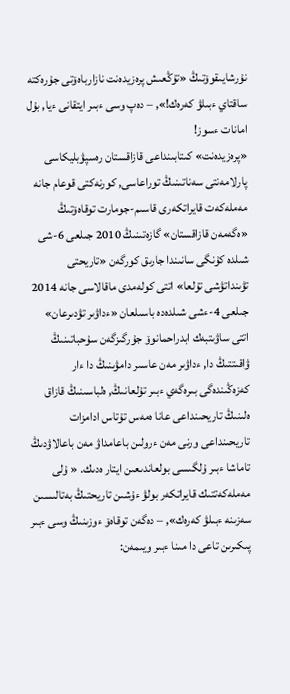نۇرشايىقوۆتىڭ «تۇڭعىش پرەزيدەنت نازارباەۆتى جۇرەكتە ساقتاي ءبىلۋ كەرەك!», – دەپ وسى ءبىر ايتقانى ءيا, بۇل امانات ءسوز!
«پرەزيدەنت» كىتابىنداعى قازاقستان رەسپۋبليكاسى پارلامەنتى سەناتىنىڭ توراعاسى, كورنەكتى قوعام جانە مەملەكەت قايراتكەرى قاسىم-جومارت توقاەۆتىڭ «ەگەمەن قازاقستان» گازەتىنىڭ 2010 جىلعى 6-شى شىلدە كۇنگى سانىندا جارىق كورگەن «تاريحتى تۋىنداتۋشى تۇلعا» اتتى كولەمدى ماقالاسى جانە 2014 جىلعى 4-ءشى شىلدەدە باسىلعان «ءداۋىر تۋدىرعان» اتتى ساۋىتبەك ابدراحمانوۆ جۇرگىزگەن سۇحباتىنىڭ ۋاقىتتىڭ دا, ءداۋىر مەن عاسىر دامۋىنىڭ دا ءار كەزەڭىندەگى بىرەگەي ءبىر تۇلعانىڭ, ەلباسىنىڭ قازاق ەلىنىڭ تاريحىنداعى عانا ەمەس تۇتاس ادامزات تاريحىنداعى ورنى مەن ءرولىن باعامداۋ مەن باعالاۋدىڭ تاماشا ءبىر ۇلگىسى بولعاندىعىن ايتار ەدىك. « ۇلى مەملەكەتتىك قايراتكەر بولۋ ءۇشىن تاريحتىڭ بەتالىسىن سەزىنە ءبىلۋ كەرەك», – دەگەن توقاەۆ ءوزىنىڭ وسى ءبىر پىكىرىن تاعى دا مىنا ءبىر ويىمەن: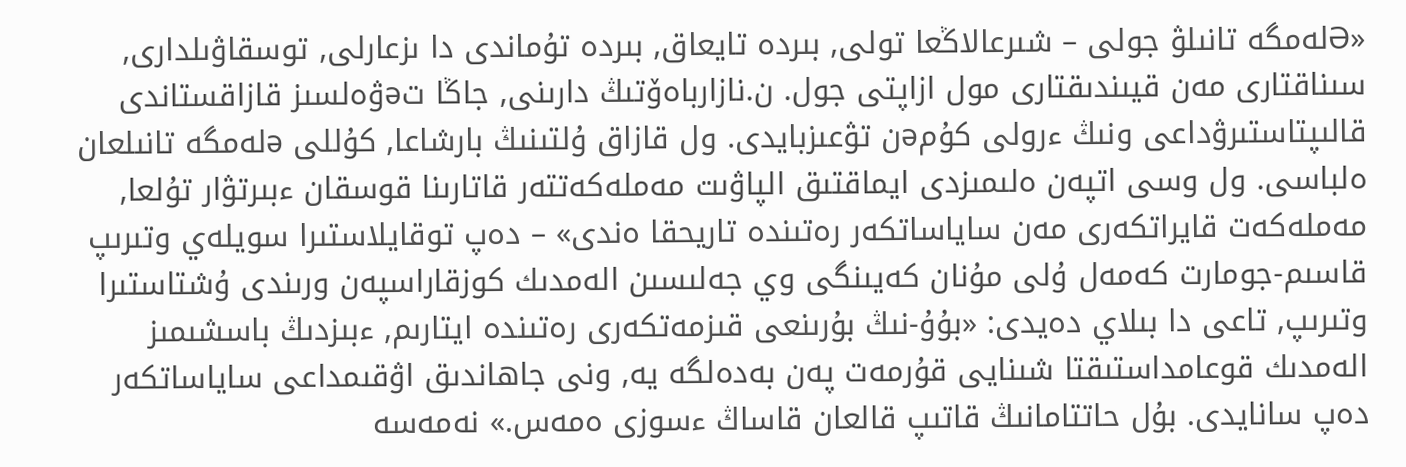«Əلەمگە تانىلۋ جولى – شىرعالاڭعا تولى, بىردە تايعاق, بىردە تۇماندى دا ىزعارلى, توسقاۋىلدارى, سىناقتارى مەن قيىندىقتارى مول ازاپتى جول. ن.نازارباەۆتىڭ دارىنى, جاڭا تəۋەلسىز قازاقستاندى قالىپتاستىرۋداعى ونىڭ ءرولى كۇمəن تۋعىزبايدى. ول قازاق ۇلتىنىڭ بارشاعا, كۇللى əلەمگە تانىلعان ەلباسى. ول وسى اتپەن ەلىمىزدى ايماقتىق الپاۋىت مەملەكەتتەر قاتارىنا قوسقان ءبىرتۋار تۇلعا, مەملەكەت قايراتكەرى مەن ساياساتكەر رەتىندە تاريحقا ەندى» – دەپ توقايلاستىرا سويلەي وتىرىپ قاسىم-جومارت كەمەل ۇلى مۇنان كەيىنگى وي جەلىسىن الەمدىك كوزقاراسپەن ورىندى ۇشتاستىرا وتىرىپ, تاعى دا بىلاي دەيدى: «بۇۇ-نىڭ بۇرىنعى قىزمەتكەرى رەتىندە ايتارىم, ءبىزدىڭ باسشىمىز الەمدىك قوعامداستىقتا شىنايى قۇرمەت پەن بەدەلگە يە, ونى جاھاندىق اۋقىمداعى ساياساتكەر دەپ سانايدى. بۇل حاتتامانىڭ قاتىپ قالعان قاساڭ ءسوزى ەمەس.» نەمەسە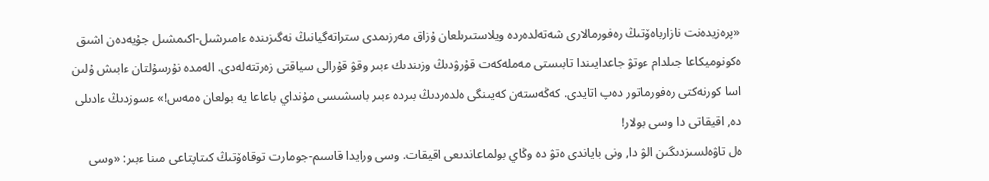«پرەزيدەنت نازارباەۆتىڭ رەفورمالارى شەتەلدەردە ويلاستىرىلعان ۇزاق مەرزىمدى ستراتەگيانىڭ نەگىزىندە ءامىرشىل-اكىمشىل جۇيەدەن اشىق ەكونوميكاعا جىلدام ءوتۋ جاعدايىندا تابىستى مەملەكەت قۇرۋدىڭ وزىندىك ءبىر وقۋ قۇرالى سياقتى زەرتتەلەدى. الەمدە نۇرسۇلتان ءابىش ۇلىن اسا كورنەكتى رەفورماتور دەپ اتايدى. كەڭەستەن كەيىنگى ەلدەردىڭ بىردە ءبىر باسشىسى مۇنداي باعاعا يە بولعان ەمەس!» ءسوزدىڭ ءادىلى دە, اقيقاتى دا وسى بولار!
ەل تاۋەلسىزدىگىن الۋ دا, ونى باياندى ەتۋ دە وڭاي بولماعاندىعى اقيقات. وسى ورايدا قاسىم-جومارت توقاەۆتىڭ كىتاپتاعى مىنا ءبىر: «وسى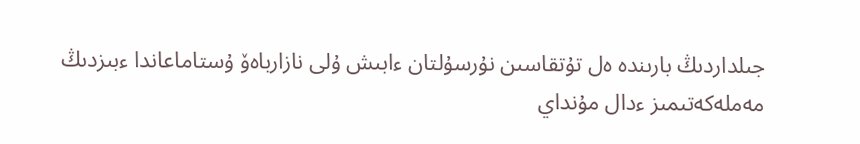جىلداردىڭ بارىندە ەل تۇتقاسىن نۇرسۇلتان ءابىش ۇلى نازارباەۆ ۇستاماعاندا ءبىزدىڭ مەملەكەتىمىز ءدال مۇنداي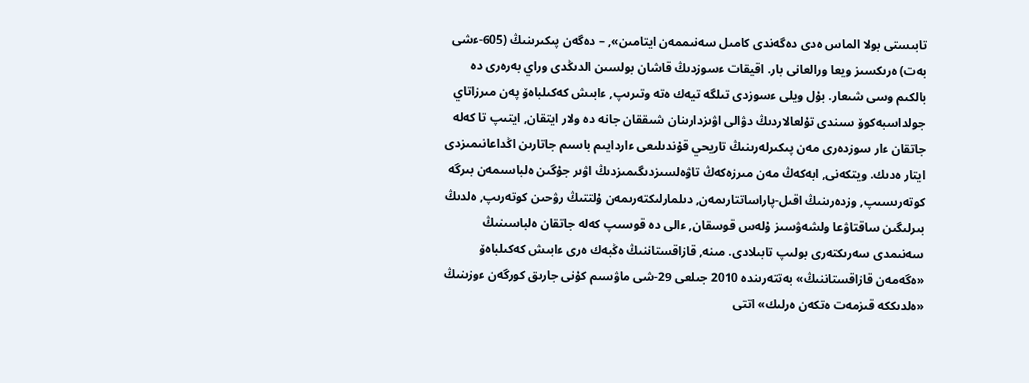تابىستى بولا الماس ەدى دەگەندى كامىل سەنىممەن ايتامىن», – دەگەن پىكىرىنىڭ (605-ءشى بەت) ەرىكسىز ويعا ورالعانى بار. اقيقات ءسوزدىڭ قاشان بولسىن الدىڭدى وراي بەرەرى دە بالكىم وسى شىعار. بۇل ويلى ءسوزدى تىلگە تيەك ەتە وتىرىپ, ءابىش كەكىلباەۆ پەن مىرزاتاي جولداسبەكوۆ سىندى تۇلعالاردىڭ دۋالى اۋىزدارىنان شىققان جانە دە ولار ايتقان, ايتىپ تا كەلە جاتقان ءار سوزدەرى مەن پىكىرلەرىنىڭ تاريحي قۇندىلىعى ءاردايىم باسىم جاتارىن اڭداعانىمىزدى ايتار ەدىك. ويتكەنى, ابەكەڭ مەن مىرزەكەڭ تاۋەلسىزدىگىمىزدىڭ اۋىر جۇگىن ەلباسىمەن بىرگە كوتەرىسىپ, وزدەرىنىڭ اقىل-پاراساتتارىمەن, دىلمارلىكتەرىمەن ۇلتتىڭ رۋحىن كوتەرىپ, ەلدىڭ بىرلىگىن ساقتاۋعا ولشەۋسىز ۇلەس قوسقان, ءالى دە قوسىپ كەلە جاتقان ەلباسىنىڭ سەنىمدى سەرىكتەرى بولىپ تابىلادى. مىنە, قازاقستاننىڭ ەڭبەك ەرى ءابىش كەكىلباەۆ «ەگەمەن قازاقستاننىڭ» بەتتەرىندە 2010 جىلعى 29-شى ماۋسىم كۇنى جارىق كورگەن ءوزىنىڭ «ەلدىككە قىزمەت ەتكەن ەرلىك» اتتى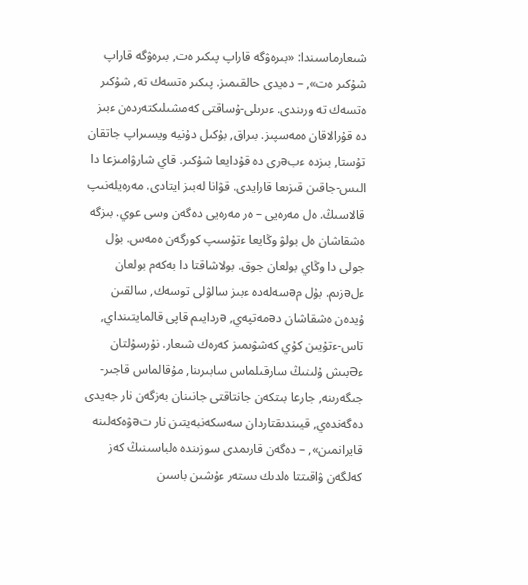شىعارماسىندا: «بىرەۋگە قاراپ پىكىر ەت, بىرەۋگە قاراپ شۇكىر ەت», – دەيدى حالقىمىز. پىكىر ەتسەك تە, شۇكىر ەتسەك تە ورىندى. ءىرىلى-ۇساقتى كەمشىلىكتەردەن ءبىز دە قۇرالاقان ەمەسپىز. بىراق, بۇكىل دۇنيە ويسىراپ جاتقان تۇستا, بىزدە ءبəرى دە قۇدايعا شۇكىر. قاي شارۋامىزعا دا الىس-جاقىن قىزىعا قارايدى. قۋانا لەبىز ايتادى. مەرەيلەنىپ قالاسىڭ. ەل مەرەيى – ەر مەرەيى دەگەن وسى عوي. بىزگە ەشقاشان ەل بولۋ وڭايعا ءتۇسىپ كورگەن ەمەس. بۇل جولى دا وڭاي بولعان جوق. بولاشاقتا دا بەكەم بولعان ءلəزىم. بۇل مəسەلەدە ءبىز سالۋلى توسەك, سالقىن ۇيدەن ەشقاشان دəمەتپەي, əردايىم قاپى قالمايتىنداي, تاس-ءتۇيىن كۇي كەشۋىمىز كەرەك شىعار. نۇرسۇلتان ءƏبىش ۇلىنىڭ سارقىلماس سابىرىنا, مۇقالماس قاجىر-جىگەرىنە, جارعا بىتكەن جانتاقتى جانىنان بەزگەن نار جەيدى دەگەندەي, قيىندىقتاردان سەسكەنبەيتىن نار تəۋەكەلىنە قايرانمىن», – دەگەن قارىمدى سوزىندە ەلباسىنىڭ كەز كەلگەن ۋاقىتتا ەلدىك ىستەر ءۇشىن باسىن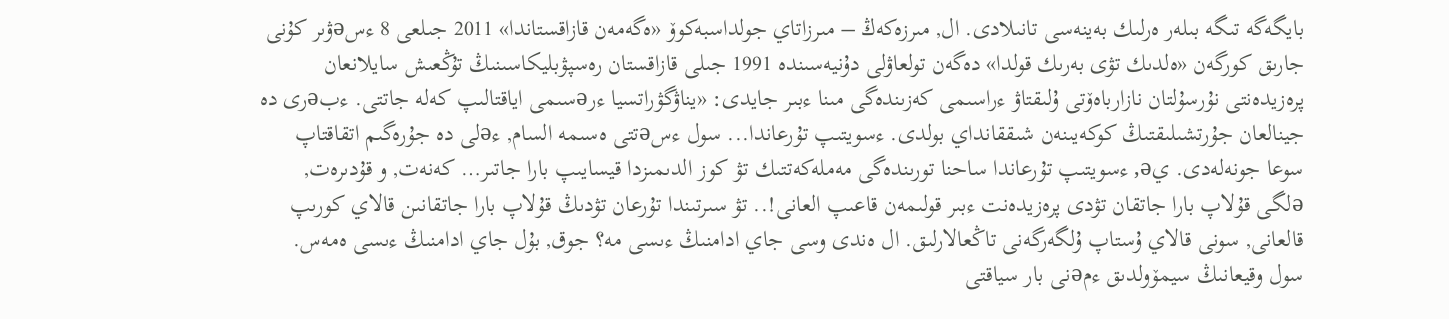بايگەگە تىگە بىلەر ەرلىك بەينەسى تانىلادى. ال, مىرزەكەڭ – مىرزاتاي جولداسبەكوۆ «ەگەمەن قازاقستاندا» 2011 جىلعى 8 ءسəۋىر كۇنى جارىق كورگەن «ەلدىك تۋى بەرىك قولدا» دەگەن تولعاۋلى دۇنيەسىندە 1991 جىلى قازاقستان رەسپۋبليكاسىنىڭ تۇڭعىش سايلانعان پرەزيدەنتى نۇرسۇلتان نازارباەۆتى ۇلىقتاۋ ءراسىمى كەزىندەگى مىنا ءبىر جايدى: «يناۋگۋراتسيا ءرəسىمى اياقتالىپ كەلە جاتتى. ءبəرى دە جينالعان جۇرتشىلىقتىڭ كوكەيىنەن شىققانداي بولدى. ءسويتىپ تۇرعاندا... سول ءسəتتى ەسىمە السام, ءəلى دە جۇرەگىم اتقاقتاپ سوعا جونەلەدى. يə, ءسويتىپ تۇرعاندا ساحنا تورىندەگى مەملەكەتتىك تۋ كوز الدىمىزدا قيسايىپ بارا جاتىر… كەنەت, و قۇدىرەت, əلگى قۇلاپ بارا جاتقان تۋدى پرەزيدەنت ءبىر قولىمەن قاعىپ العانى!.. تۋ سىرتىندا تۇرعان تۋدىڭ قۇلاپ بارا جاتقانىن قالاي كورىپ قالعانى, سونى قالاي ۇستاپ ۇلگەرگەنى تاڭعالارلىق. ال ەندى وسى جاي ادامنىڭ ءىسى مە؟ جوق, بۇل جاي ادامنىڭ ءىسى ەمەس. سول وقيعانىڭ سيمۆولدىق ءمəنى بار سياقتى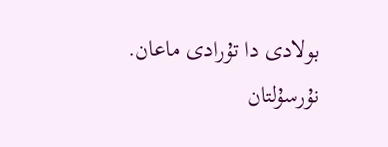بولادى دا تۇرادى ماعان. نۇرسۇلتان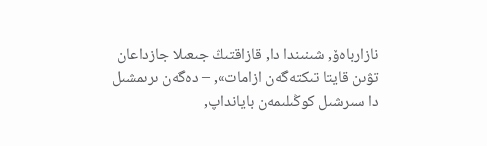نازارباەۆ, شىنىندا دا, قازاقتىڭ جىعىلا جازداعان تۋىن قايتا تىكتەگەن ازامات», – دەگەن ىرىمشىل دا سىرشىل كوڭىلىمەن بايانداپ,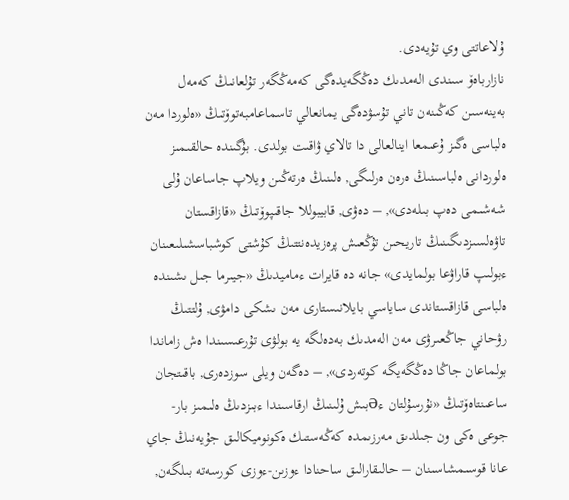ۇلاعاتتى وي تۇيەدى.
نازارباەۆ سىندى الەمدىك دەڭگەيدەگى كەمەڭگەر تۇلعانىڭ كەمەل بەينەسىن كەڭىنەن تاني تۇسۋدەگى يمانعالي تاسماعامبەتوۆتىڭ «ەلوردا مەن ەلباسى ەگىز ۇعىمعا اينالعالى دا تالاي ۋاقىت بولدى. بۇگىندە حالقىمىز ەلوردانى ەلباسىنىڭ ەرەن ەرلىگى, ەلىنىڭ ەرتەڭىن ويلاپ جاساعان ۇلى شەشىمى دەپ بىلەدى», – دەۋى, قابيبوللا جاقىپوۆتىڭ «قازاقستان تاۋەلسىزدىگىنىڭ تاريحىن تۇڭعىش پرەزيدەنتتىڭ كۇشتى كوشباسشىلىعىنان ءبولىپ قاراۋعا بولمايدى» جانە دە قايرات ءماميدىڭ «جيىرما جىل ىشىندە ەلباسى قازاقستاندى ساياسي بايلانىستارى مەن ىشكى دامۋى, ۇلتتىڭ رۋحاني جاڭعىرۋى مەن الەمدىك بەدەلگە يە بولۋى تۇرعىسىندا ەش زاماندا بولماعان جاڭا دەڭگەيگە كوتەردى», – دەگەن ويلى سوزدەرى, باقىتجان ساعىنتاەۆتىڭ «نۇرسۇلتان ءƏبىش ۇلىنىڭ ارقاسىندا ءبىزدىڭ ەلىمىز بار-جوعى ەكى ون جىلدىق مەرزىمدە كەڭەستىك ەكونوميكالىق جۇيەنىڭ جاي عانا قوسىمشاسىنان – حالىقارالىق ساحنادا ءوزىن-ءوزى كورسەتە بىلگەن,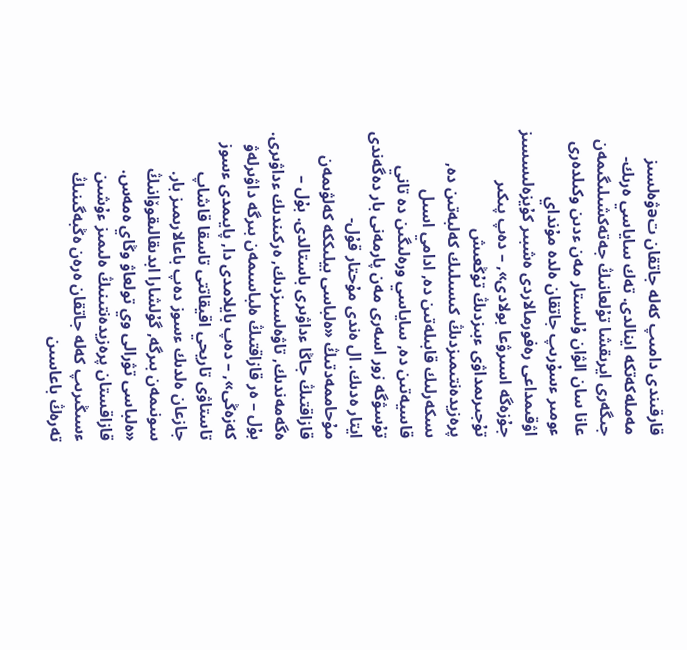قارقىندى دامىپ كەلە جاتقان تəۋەلسىز مەملەكەتكە اينالدى. تەك ساياسي ەرىك-جىگەرى ايرىقشا تۇلعانىڭ جەتەكشىلىگىمەن عانا سان الۋان ۇلىستار مەن ءدىن وكىلدەرى ءومىر ءسۇرىپ جاتقان ەلدە مۇنداي اۋقىمداعى رەفورمالاردى ەشبىر كۇيزەلىسسىز جۇزەگە اسىرۋعا بولادى», – دەپ پىكىر تۇجىرىمداۋى ءبىزدىڭ تۇڭعىش پرەزيدەنتىمىزدىڭ كىسىلىك كەلبەتىن دە, ىسكەرلىك قابىلەتىن دە, ادامي اسىل قاسيەتىن دە, ساياسي ورەلىگىن دە تاني تۇسۋگە زور اسەرى مەن پارمەنى بار دەگەندى ايتار ەدىك. ال ەندى مۇحتار قۇل-مۇحاممەدتىڭ «ەلباسى بيلىككە كەلۋىمەن قازاقتىڭ جاڭا ءداۋىرى باستالدى. بۇل – ەگەمەندىك, تاۋەلسىزدىك, ەركىندىك ءداۋىرى. بۇل – ەر قازاقتىڭ ەلباسىمەن بىرگە داۋىرلەۋ كەزەڭى», – دەپ بايلامدى دا, پايىمدى ءسوز تاستاۋى تاريحي اقيقاتتى تاسقا قاشاپ جازعان ەلدىك ءسوز دەپ باعالارىمىز بار. سونىمەن بىرگە, گۇلشارا ابدىقالىقوۆانىڭ «ەلباسى تۋرالى وي تولعاۋ وڭاي ەمەس. قازاقستان پرەزيدەنتىنىڭ ەلىمىز ءۇشىن ءسىڭىرىپ كەلە جاتقان ەرەن ەڭبەگىنىڭ تەرەڭ باعاسىن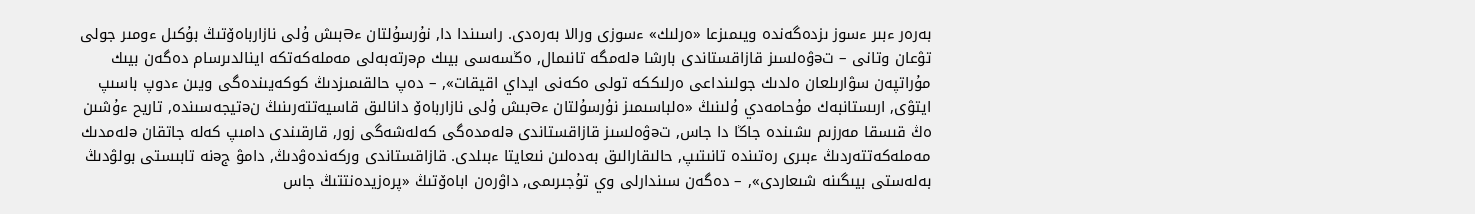بەرەر ءبىر ءسوز ىزدەگەندە ويىمىزعا «ەرلىك» ءسوزى ورالا بەرەدى. راسىندا دا, نۇرسۇلتان ءƏبىش ۇلى نازارباەۆتىڭ بۇكىل ءومىر جولى تۋعان وتانى – تəۋەلسىز قازاقستاندى بارشا əلەمگە تانىمال, ەڭسەسى بيىك مəرتەبەلى مەملەكەتكە اينالدىرسام دەگەن بيىك مۇراتپەن سۋارىلعان ەلدىك جولىنداعى ەرلىككە تولى ەكەنى ايداي اقيقات», – دەپ حالقىمىزدىڭ كوكەيىندەگى ويىن ءدوپ باسىپ ايتۋى, ارىستانبەك مۇحامەدي ۇلىنىڭ «ەلباسىمىز نۇرسۇلتان ءƏبىش ۇلى نازارباەۆ دانالىق قاسيەتتەرىنىڭ نəتيجەسىندە, تاريح ءۇشىن ەڭ قىسقا مەرزىم ىشىندە جاڭا دا جاس, تəۋەلسىز قازاقستاندى əلەمدەگى كەلەشەگى زور, قارقىندى دامىپ كەلە جاتقان əلەمدىك مەملەكەتتەردىڭ ءبىرى رەتىندە تانىتىپ, حالىقارالىق بەدەلىن نىعايتا ءبىلدى. قازاقستاندى وركەندەۋدىڭ, دامۋ جəنە تابىستى بولۋدىڭ بەلەستى بيىگىنە شىعاردى», – دەگەن سىندارلى وي تۇجىرىمى, داۋرەن اباەۆتىڭ «پرەزيدەنتتىڭ جاس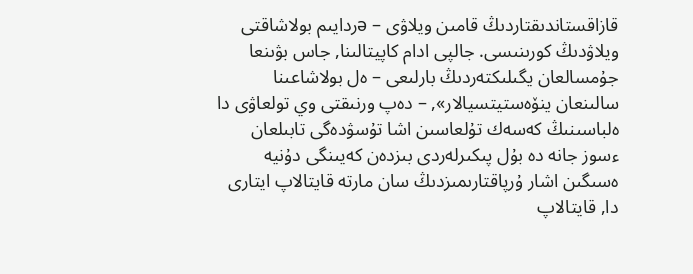قازاقستاندىقتاردىڭ قامىن ويلاۋى – əردايىم بولاشاقتى ويلاۋدىڭ كورىنىسى. جالپى ادام كاپيتالىنا, جاس بۋىنعا جۇمسالعان يگىلىكتەردىڭ بارلىعى – ەل بولاشاعىنا سالىنعان ينۆەستيتسيالار», – دەپ ورنىقتى وي تولعاۋى دا ەلباسىنىڭ كەسەك تۇلعاسىن اشا تۇسۋدەگى تابىلعان ءسوز جانە دە بۇل پىكىرلەردى بىزدەن كەيىنگى دۇنيە ەسىگىن اشار ۇرپاقتارىمىزدىڭ سان مارتە قايتالاپ ايتارى دا, قايتالاپ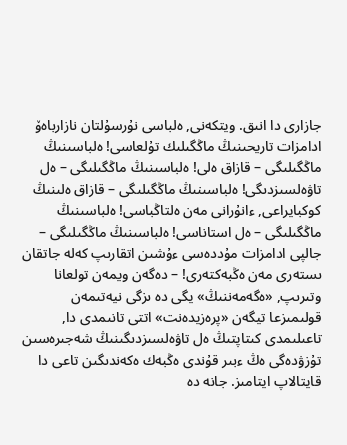جازارى دا انىق. ويتكەنى, ەلباسى نۇرسۇلتان نازارباەۆ ادامزات تاريحىنىڭ ماڭگىلىك تۇلعاسى! ەلباسىنىڭ ماڭگىلىگى – قازاق ەلى! ەلباسىنىڭ ماڭگىلىگى – ەل تاۋەلسىزدىگى! ەلباسىنىڭ ماڭگىلىگى – قازاق ەلىنىڭ كوكبايراعى, ءانۇرانى مەن ەلتاڭباسى! ەلباسىنىڭ ماڭگىلىگى – ەل استاناسى! ەلباسىنىڭ ماڭگىلىگى – جالپى ادامزات مۇددەسى ءۇشىن اتقارىپ كەلە جاتقان ىستەرى مەن ەڭبەكتەرى! – دەگەن ويمەن تولعانا وتىرىپ, «ەگەمەننىڭ» يگى دە ىزگى نيەتىمەن قولىمىزعا تيگەن «پرەزيدەنت» اتتى تانىمدى دا, تاعىلىمدى كىتاپتىڭ ەل تاۋەلسىزدىگىنىڭ شەجىرەسىن تۇزۋدەگى ەڭ ءبىر قۇندى ەڭبەك ەكەندىگىن تاعى دا قايتالاپ ايتامىز. جانە دە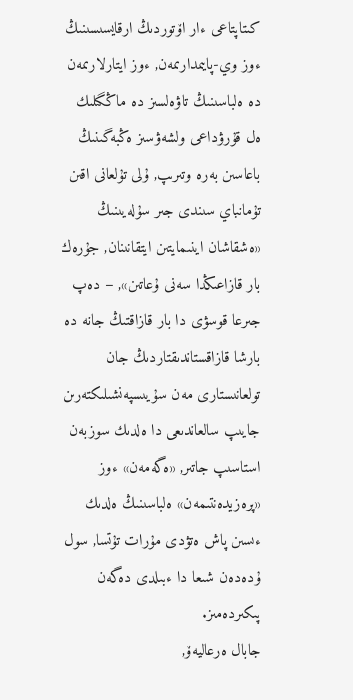كىتاپتاعى ءار اۆتوردىڭ ارقايسىسىنىڭ ءوز وي-پايىمدارىمەن, ءوز ايتارلارىمەن دە ەلباسىنىڭ تاۋەلسىز دە ماڭگىلىك ەل قۇرۋداعى ولشەۋسىز ەڭبەگىنىڭ باعاسىن بەرە وتىرىپ, ۇلى تۇلعانى اقىن تۇمانباي سىندى جىر سۇلەيىنىڭ «ەشقاشان اينىمايتىن ايتقانىنان, جۇرەك بار قازاعىڭدا سەنى ۇعاتىن», – دەپ جىرعا قوسۋى دا بار قازاقتىڭ جانە دە بارشا قازاقستاندىقتاردىڭ جان تولعانىستارى مەن سۇيىسپەنشىلىكتەرىن جايىپ سالعاندىعى دا ەلدىك سوزبەن استاسىپ جاتىر, «ەگەمەن» ءوز «پرەزيدەنتىمەن» ەلباسىنىڭ ەلدىك ءىسىن پاش ەتۋدى مۇرات تۇتسا, سول ۇدەدەن شىعا دا ءبىلدى دەگەن پىكىردەمىز.
جابال ەرعاليەۆ,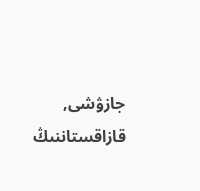جازۋشى, قازاقستاننىڭ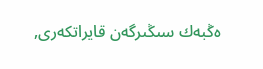ەڭبەك سىڭىرگەن قايراتكەرى,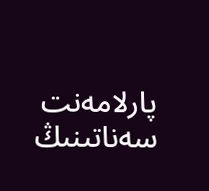پارلامەنت سەناتىنىڭ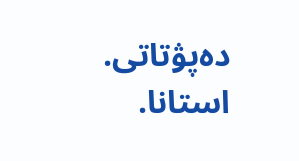دەپۋتاتى.
استانا.